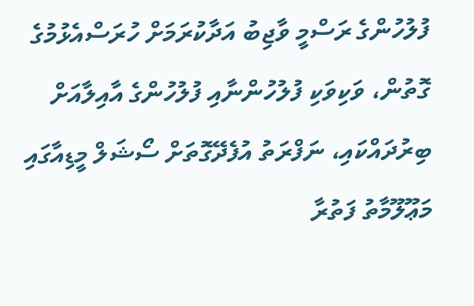ފުލުހުންގެ ރަސްމީ ވާޖިބު އަދާކުރަމަށް ހުރަސްއެޅުމުގެ ގޮތުން، ވަކިވަކި ފުލުހުންނާއި ފުލުހުންގެ އާއިލާއަށް ބިރުދައްކައި، ނަފްރަތު އުފެދޭގޮތަށް ސޯޝަލް މީޑިއާގައި މަޢޫލޫމާތު ފަތުރާ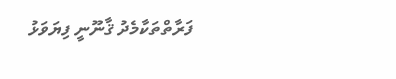ފަރާތްތަކާމެދު ޤާނޫނީ ފިޔަވަޅު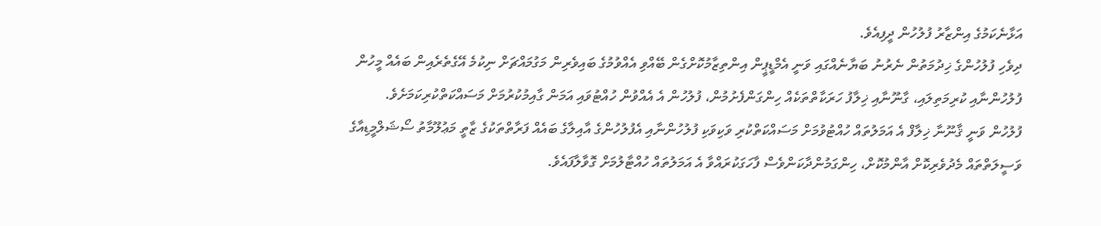އަޅާނެކަމުގެ އިންޒާރު ފުލުހުން ދީފިއެވެ.
ދިވެހި ފުލުހުންގެ ޚިދުމަތުން ނެރުނު ބަޔާނެއްގައި ވަނީ އެމްޑީޕީން އިންތިޒާމުކޮށްގެން ބޭއްވި އެއްވުމުގެ ބައިވެރިން މަގުމައްޗަށް ނިކުމެ އޭގެތެރެއިން ބައެއް މީހުން ފުލުހުންނާއި ކުރިމަތިލައި، ގާނޫނާއި ޚިލާފު ހަރަކާތްތަކެއް ހިންގަންފެށުމުން، ފުލުހުން އެ އެއްވުން ހުއްޓުވައި އަމަން ގާއިމުކުރުމަށް މަސައްކަތްކުރިކަމަށެވެ.
ފުލުހުން ވަނީ ޤާނޫނާ ޚިލާފް އެ އަމަލުތައް ހުއްޓުވުމަށް މަސައްކަތްކުރި ވަކިވަކި ފުލުހުންނާއި އެފުލުހުންގެ އާއިލާގެ ބައެއް ފަރާތްތަކުގެ ޒާތީ މަޢުލޫމާތު ސޯޝަލްމީޑިއާގެ ވަސީލަތްތައް މެދުވެރިކޮށް އާންމުކޮށް، ހިންގަމުންދާކަންވެސް ފާހަގަކުރައްވާ އެ އަމަލުތައް ހުއްޓާލުމަށް ގޮވާލާފައެވެ.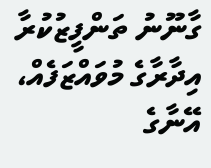ގާނޫނު ތަންފީޒުކުރާ އިދާރާގެ މުވައްޒަފެއް، އޭނާގެ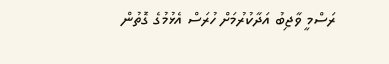ރަސްމީ ވާޖިބު އަދާކުރުމަށް ހުރަސް އެޅުމުގެ ގޮތުން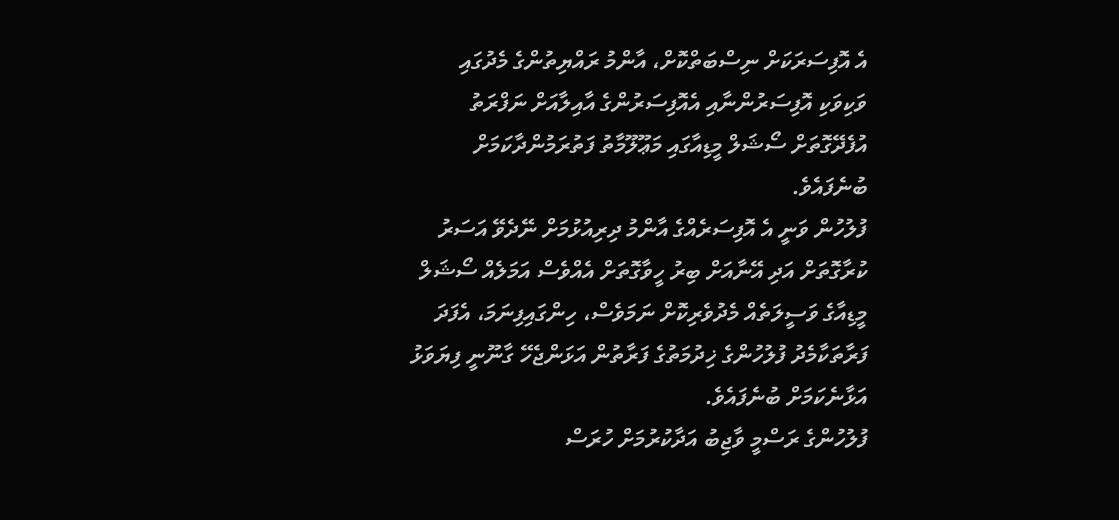އެ އޮފިސަރަކަށް ނިސްބަތްކޮށް، އާންމު ރައްޔިތުންގެ މެދުގައި ވަކިވަކި އޮފިސަރުންނާއި އެއޮފިސަރުންގެ އާއިލާއަށް ނަފްރަތު އުފެދޭގޮތަށް ސޯޝަލް މީޑިއާގައި މަޢޫލޫމާތު ފަތުރަމުންދާކަމަށް ބުނެފައެވެ.
ފުލުހުން ވަނީ އެ އޮފިސަރެއްގެ އާންމު ދިރިއުޅުމަށް ނޭދެވޭ އަސަރު ކުރާގޮތަށް އަދި އޭނާއަށް ބިރު ހީވާގޮތަށް އެއްވެސް އަމަލެއް ސޯޝަލް މީޑިއާގެ ވަސީލަތެއް މެދުވެރިކޮށް ނަމަވެސް، ހިންގައިފިނަމަ، އެފަދަ ފަރާތަކާމެދު ފުލުހުންގެ ޚިދުމަތުގެ ފަރާތުން އަޅަންޖެހޭ ގާނޫނީ ފިޔަވަޅު އަޅާނެކަމަށް ބުނެފައެވެ.
ފުލުހުންގެ ރަސްމީ ވާޖިބު އަދާކުރުމަށް ހުރަސް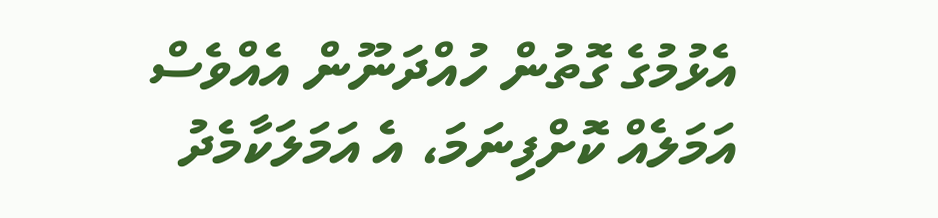އެޅުމުގެ ގޮތުން ހުއްދަނޫން އެއްވެސް އަމަލެއް ކޮށްފިނަމަ، އެ އަމަލަކާމެދު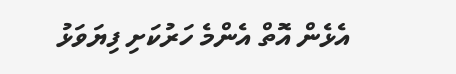އެޅެން އޮތް އެންމެ ހަރުކަށި ފިޔަވަޅު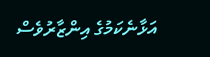އަޅާނެކަމުގެ އިންޒާރުވެސް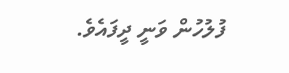ފުލުހުން ވަނީ ދީފައެވެ.